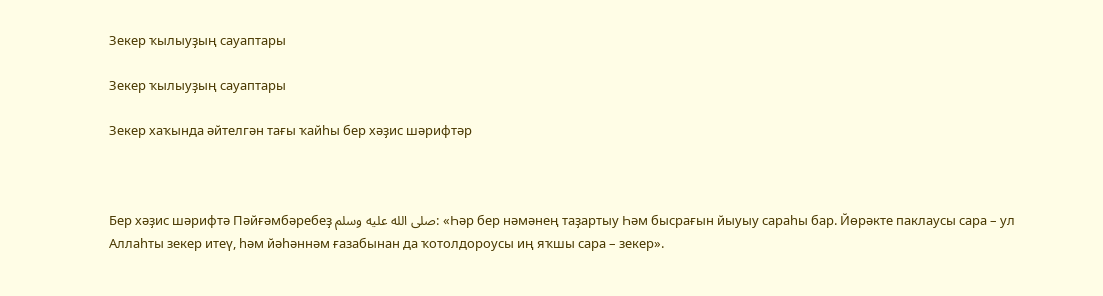Зекер ҡылыуҙың сауаптары

Зекер ҡылыуҙың сауаптары

Зекер хаҡында әйтелгән тағы ҡайһы бер хәҙис шәрифтәр



Бер хәҙис шәрифтә Пәйғәмбәребеҙ صلى الله عليه وسلم: «Һәр бер нәмәнең таҙартыу Һәм бысрағын йыуыу сараһы бар. Йөрәкте паклаусы сара – ул Аллаһты зекер итеү, һәм йәһәннәм ғазабынан да ҡотолдороусы иң яҡшы сара – зекер».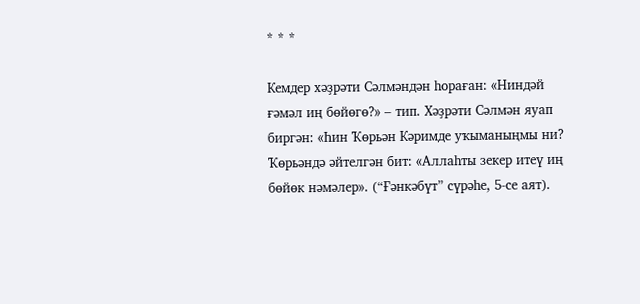* * *

Кемдер хәҙрәти Сәлмәндән һораған: «Ниндәй ғәмәл иң бөйөгө?» – тип. Хәҙрәти Сәлмән яуап биргән: «Һин Ҡөрьән Кәримде уҡыманыңмы ни? Ҡөрьәндә әйтелгән бит: «Аллаһты зекер итеү иң бөйөк нәмәлер». (“Ғәнкәбүт” сүрәһе, 5-се аят).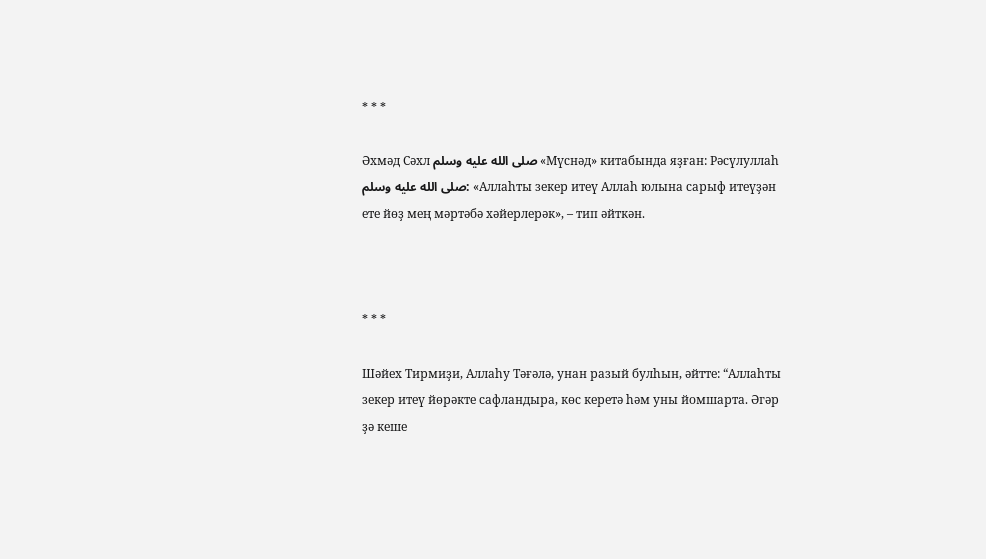* * *

Әхмәд Сәхл صلى الله عليه وسلم «Мүснәд» китабында яҙған: Рәсүлуллаһ صلى الله عليه وسلم: «Аллаһты зекер итеү Аллаһ юлына сарыф итеүҙән ете йөҙ мең мәртәбә хәйерлерәк», – тип әйткән.



* * *

Шәйех Тирмиҙи, Аллаһу Тәғәлә, унан разый булһын, әйтте: “Аллаһты зекер итеү йөрәкте сафландыра, көс керетә һәм уны йомшарта. Әгәр ҙә кеше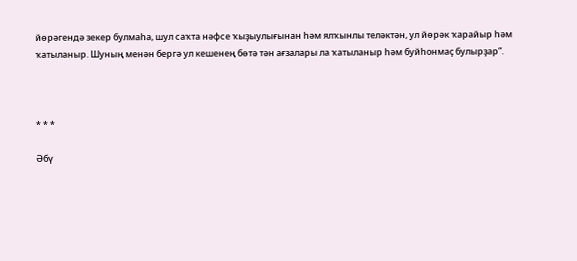йөрәгендә зекер булмаһа, шул саҡта нәфсе ҡыҙыулығынан һәм ялҡынлы теләктән, ул йөрәк ҡарайыр һәм ҡатыланыр. Шуның менән бергә ул кешенең бөтә тән ағзалары ла ҡатыланыр һәм буйһонмаҫ булырҙар”.



* * *

Әбү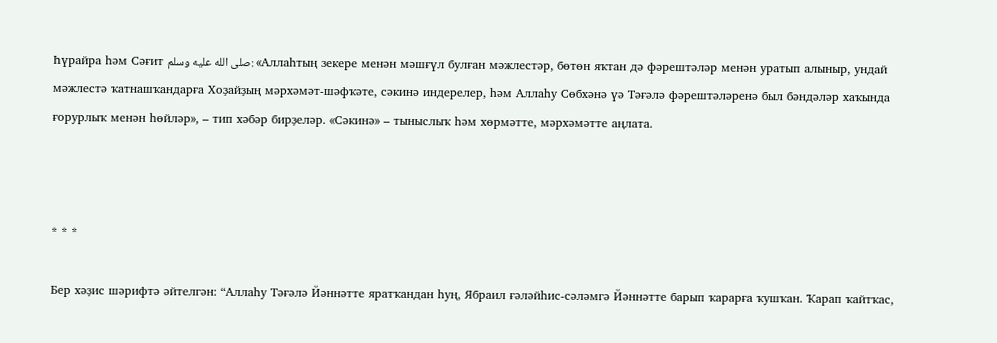Һүрайра һәм Сәғит صلى الله عليه وسلم: «Аллаһтың зекере менән мәшғүл булған мәжлестәр, бөтөн яҡтан дә фәрештәләр менән уратып алыныр, ундай мәжлестә ҡатнашҡандарға Хоҙайҙың мәрхәмәт-шәфҡәте, сәкинә индерелер, һәм Аллаһу Сөбхәнә үә Тәғәлә фәрештәләренә был бәндәләр хаҡында ғорурлыҡ менән һөйләр», – тип хәбәр бирҙеләр. «Сәкинә» – тыныслыҡ һәм хөрмәтте, мәрхәмәтте аңлата.



* * *

Бер хәҙис шәрифтә әйтелгән: “Аллаһу Тәғәлә Йәннәтте яратҡандан һуң, Ябраил ғәләйһис-сәләмгә Йәннәтте барып ҡарарға ҡушҡан. Ҡарап ҡайтҡас,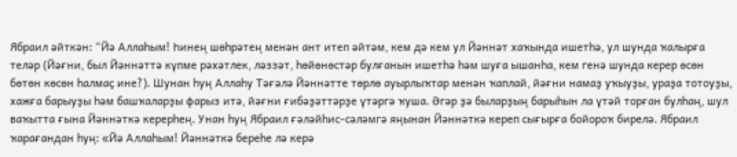Ябраил әйткән: “Йә Аллаһым! Һинең шөһрәтең менән ант итеп әйтәм, кем дә кем ул Йәннәт хаҡында ишетһә, ул шунда ҡалырға теләр (Йәғни, был Йәннәттә күпме рәхәтлек, ләззәт, һөйөнөстәр булғанын ишетһә һәм шуға ышанһа, кем генә шунда керер өсөн бөтөн көсөн һалмаҫ ине?). Шунан һуң Аллаһу Тәғәлә Йәннәтте төрлө ауырлыҡтар менән ҡаплай, йәғни намаҙ уҡыуҙы, ураҙа тотоуҙы, хажға барыуҙы һәм башҡаларҙы фарыз итә, йәғни ғибәҙәттәрҙе үтәргә ҡуша. Әгәр ҙә быларҙың барыһын ла үтәй торған булһаң, шул ваҡытта ғына Йәннәткә керерһең. Унан һуң Ябраил ғәләйһис-сәләмгә яңынан Йәннәткә кереп сығырға бойороҡ бирелә. Ябраил ҡарағандан һуң: «Йә Аллаһым! Йәннәткә береһе лә керә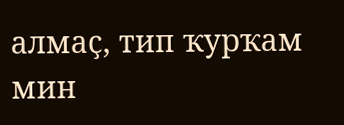алмаҫ, тип ҡурҡам мин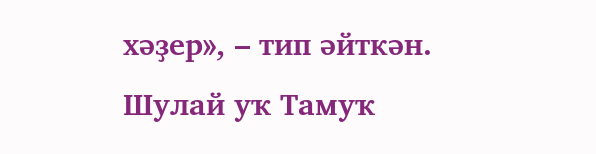хәҙер», – тип әйткән. Шулай уҡ Тамуҡ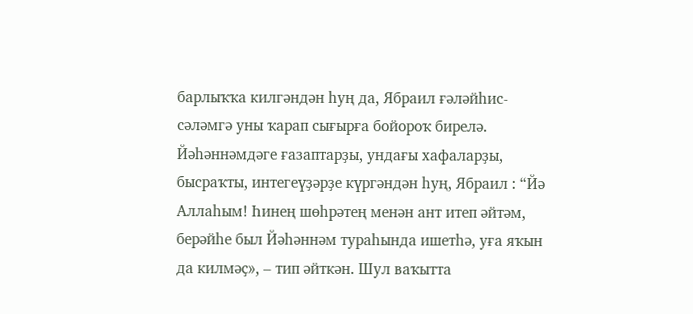барлыҡҡа килгәндән һуң да, Ябраил ғәләйһис-сәләмгә уны ҡарап сығырға бойороҡ бирелә. Йәһәннәмдәге ғазаптарҙы, ундағы хафаларҙы, бысраҡты, интегеүҙәрҙе күргәндән һуң, Ябраил : “Йә Аллаһым! Һинең шөһрәтең менән ант итеп әйтәм, берәйһе был Йәһәннәм тураһында ишетһә, уға яҡын да килмәҫ», – тип әйткән. Шул ваҡытта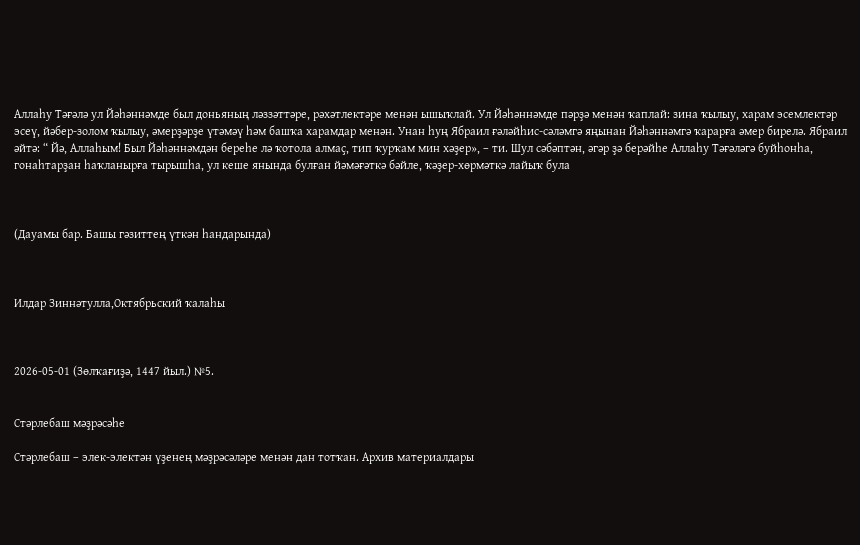Аллаһу Тәғәлә ул Йәһәннәмде был доньяның ләззәттәре, рәхәтлектәре менән ышыҡлай. Ул Йәһәннәмде пәрҙә менән ҡаплай: зина ҡылыу, харам эсемлектәр эсеү, йәбер-золом ҡылыу, әмерҙәрҙе үтәмәү һәм башҡа харамдар менән. Унан һуң Ябраил ғәләйһис-сәләмгә яңынан Йәһәннәмгә ҡарарға әмер бирелә. Ябраил әйтә: “ Йә, Аллаһым! Был Йәһәннәмдән береһе лә ҡотола алмаҫ, тип ҡурҡам мин хәҙер», – ти. Шул сәбәптән, әгәр ҙә берәйһе Аллаһу Тәғәләгә буйһонһа, гонаһтарҙан һаҡланырға тырышһа, ул кеше янында булған йәмәғәткә бәйле, ҡәҙер-хөрмәткә лайыҡ була



(Дауамы бар. Башы гәзиттең үткән һандарында)



Илдар Зиннәтулла,Октябрьский ҡалаһы



2026-05-01 (Зөлҡағиҙә, 1447 йыл.) №5.


Стәрлебаш мәҙрәсәһе

Стәрлебаш – элек-электән үҙенең мәҙрәсәләре менән дан тотҡан. Архив материалдары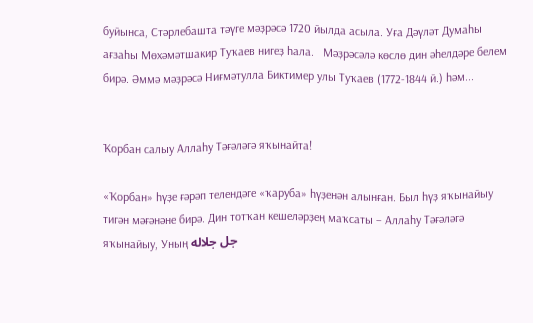буйынса, Стәрлебашта тәүге мәҙрәсә 1720 йылда асыла. Уға Дәүләт Думаһы ағзаһы Мөхәмәтшакир Туҡаев нигеҙ һала.   Мәҙрәсәлә көслө дин әһелдәре белем бирә. Әммә мәҙрәсә Ниғмәтулла Биктимер улы Туҡаев (1772-1844 й.) һәм...


Ҡорбан салыу Аллаһу Тәғәләгә яҡынайта!

«Ҡорбан» һүҙе ғәрәп телендәге «ҡаруба» һүҙенән алынған. Был һүҙ яҡынайыу тигән мәғәнәне бирә. Дин тотҡан кешеләрҙең маҡсаты – Аллаһу Тәғәләгә яҡынайыу, Уның جل جلاله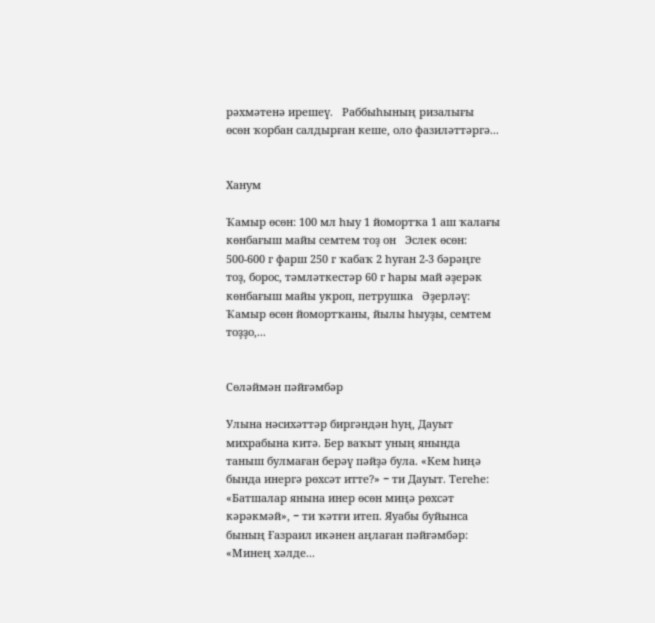рәхмәтенә ирешеү.   Раббыһының ризалығы өсөн ҡорбан салдырған кеше, оло фазиләттәргә...


Ханум

Ҡамыр өсөн: 100 мл һыу 1 йомортҡа 1 аш ҡалағы көнбағыш майы семтем тоҙ он   Эслек өсөн: 500-600 г фарш 250 г ҡабаҡ 2 һуған 2-3 бәрәңге тоҙ, борос, тәмләткестәр 60 г һары май әҙерәк көнбағыш майы укроп, петрушка   Әҙерләү: Ҡамыр өсөн йомортҡаны, йылы һыуҙы, семтем тоҙҙо,...


Сөләймән пәйғәмбәр

Улына нәсихәттәр биргәндән һуң, Дауыт михрабына китә. Бер ваҡыт уның янында таныш булмаған берәү пәйҙә була. «Кем һиңә бында инергә рөхсәт итте?» − ти Дауыт. Тегеһе: «Батшалар янына инер өсөн миңә рөхсәт кәрәкмәй», − ти ҡәтғи итеп. Яуабы буйынса бының Ғазраил икәнен аңлаған пәйғәмбәр: «Минең хәлде...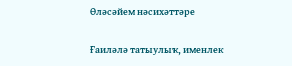Өләсәйем нәсихәттәре

Ғаиләлә татыулыҡ, именлек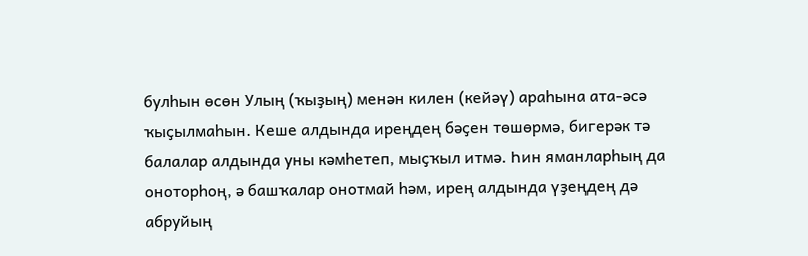булһын өсөн Улың (ҡыҙың) менән килен (кейәү) араһына ата-әсә ҡыҫылмаһын. Кеше алдында иреңдең бәҫен төшөрмә, бигерәк тә балалар алдында уны кәмһетеп, мыҫҡыл итмә. Һин яманларһың да оноторһоң, ә башҡалар онотмай һәм, ирең алдында үҙеңдең дә абруйың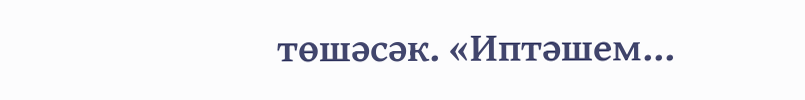төшәсәк. «Иптәшем...